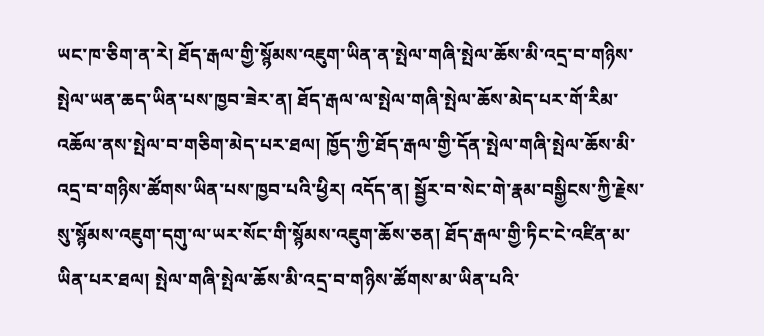ཡང་ཁ་ཅིག་ན་རེ། ཐོད་རྒལ་གྱི་སྙོམས་འཇུག་ཡིན་ན་སྤེལ་གཞི་སྤེལ་ཆོས་མི་འདྲ་བ་གཉིས་སྤེལ་ཡན་ཆད་ཡིན་པས་ཁྱབ་ཟེར་ན། ཐོད་རྒལ་ལ་སྤེལ་གཞི་སྤེལ་ཆོས་མེད་པར་གོ་རིམ་འཆོལ་ནས་སྤེལ་བ་གཅིག་མེད་པར་ཐལ། ཁྱོད་ཀྱི་ཐོད་རྒལ་གྱི་དོན་སྤེལ་གཞི་སྤེལ་ཆོས་མི་འདྲ་བ་གཉིས་ཚོགས་ཡིན་པས་ཁྱབ་པའི་ཕྱིར། འདོད་ན། སྦྱོར་བ་སེང་གེ་རྣམ་བསྒྱིངས་ཀྱི་རྗེས་སུ་སྙོམས་འཇུག་དགུ་ལ་ཡར་སོང་གི་སྙོམས་འཇུག་ཆོས་ཅན། ཐོད་རྒལ་གྱི་ཏིང་ངེ་འཛིན་མ་ཡིན་པར་ཐལ། སྤེལ་གཞི་སྤེལ་ཆོས་མི་འདྲ་བ་གཉིས་ཚོགས་མ་ཡིན་པའི་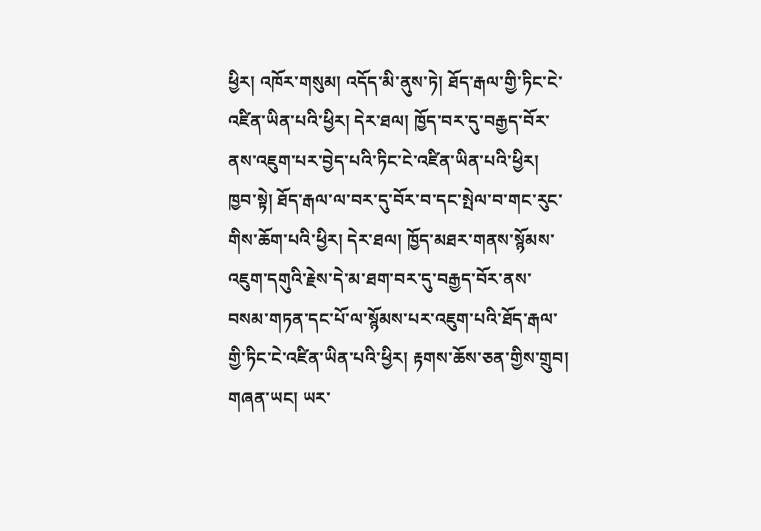ཕྱིར། འཁོར་གསུམ། འདོད་མི་ནུས་ཏེ། ཐོད་རྒལ་གྱི་ཏིང་ངེ་འཛིན་ཡིན་པའི་ཕྱིར། དེར་ཐལ། ཁྱོད་བར་དུ་བརྒྱད་བོར་ནས་འཇུག་པར་བྱེད་པའི་ཏིང་ངེ་འཛིན་ཡིན་པའི་ཕྱིར། ཁྱབ་སྟེ། ཐོད་རྒལ་ལ་བར་དུ་བོར་བ་དང་སྤེལ་བ་གང་རུང་གིས་ཆོག་པའི་ཕྱིར། དེར་ཐལ། ཁྱོད་མཐར་གནས་སྙོམས་འཇུག་དགུའི་རྗེས་དེ་མ་ཐག་བར་དུ་བརྒྱད་བོར་ནས་བསམ་གཏན་དང་པོ་ལ་སྙོམས་པར་འཇུག་པའི་ཐོད་རྒལ་གྱི་ཏིང་ངེ་འཛིན་ཡིན་པའི་ཕྱིར། རྟགས་ཆོས་ཅན་གྱིས་གྲུབ། གཞན་ཡང། ཡར་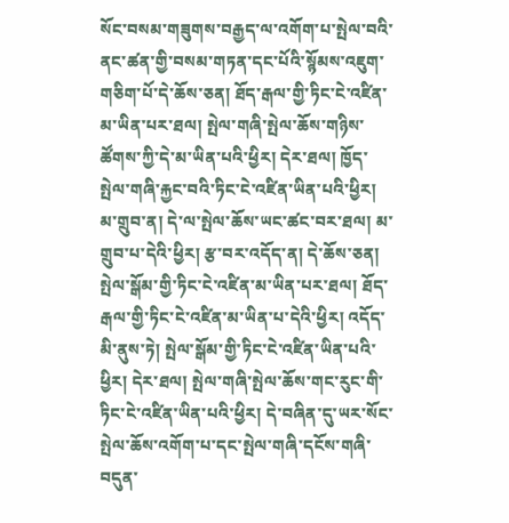སོང་བསམ་གཟུགས་བརྒྱད་ལ་འགོག་པ་སྤེལ་བའི་ནང་ཚན་གྱི་བསམ་གཏན་དང་པོའི་སྙོམས་འཇུག་གཅིག་པོ་དེ་ཆོས་ཅན། ཐོད་རྒལ་གྱི་ཏིང་ངེ་འཛིན་མ་ཡིན་པར་ཐལ། སྤེལ་གཞི་སྤེལ་ཆོས་གཉིས་ཚོགས་ཀྱི་དེ་མ་ཡིན་པའི་ཕྱིར། དེར་ཐལ། ཁྱོད་སྤེལ་གཞི་རྐྱང་བའི་ཏིང་ངེ་འཛིན་ཡིན་པའི་ཕྱིར། མ་གྲུབ་ན། དེ་ལ་སྤེལ་ཆོས་ཡང་ཚང་བར་ཐལ། མ་གྲུབ་པ་དེའི་ཕྱིར། རྩ་བར་འདོད་ན། དེ་ཆོས་ཅན། སྤེལ་སྒོམ་གྱི་ཏིང་ངེ་འཛིན་མ་ཡིན་པར་ཐལ། ཐོད་རྒལ་གྱི་ཏིང་ངེ་འཛིན་མ་ཡིན་པ་དེའི་ཕྱིར། འདོད་མི་ནུས་ཏེ། སྤེལ་སྒོམ་གྱི་ཏིང་ངེ་འཛིན་ཡིན་པའི་ཕྱིར། དེར་ཐལ། སྤེལ་གཞི་སྤེལ་ཆོས་གང་རུང་གི་ཏིང་ངེ་འཛིན་ཡིན་པའི་ཕྱིར། དེ་བཞིན་དུ་ཡར་སོང་སྤེལ་ཆོས་འགོག་པ་དང་སྤེལ་གཞི་དངོས་གཞི་བདུན་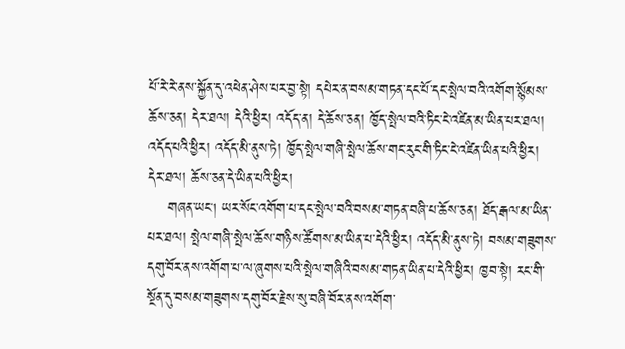པོ་རེ་རེ་ནས་སྐྱོན་དུ་འཕེན་ཤེས་པར་བྱ་སྟེ། དཔེར་ན་བསམ་གཏན་དང་པོ་དང་སྤེལ་བའི་འགོག་སྙོམས་ཆོས་ཅན། དེར་ཐལ། དེའི་ཕྱིར། འདོད་ན། དེ་ཆོས་ཅན། ཁྱོད་སྤེལ་བའི་ཏིང་ངེ་འཛིན་མ་ཡིན་པར་ཐལ། འདོད་པའི་ཕྱིར། འདོད་མི་ནུས་ཏེ། ཁྱོད་སྤེལ་གཞི་སྤེལ་ཆོས་གང་རུང་གི་ཏིང་ངེ་འཛིན་ཡིན་པའི་ཕྱིར། དེར་ཐལ། ཆོས་ཅན་དེ་ཡིན་པའི་ཕྱིར།
    གཞན་ཡང། ཡར་སོང་འགོག་པ་དང་སྤེལ་བའི་བསམ་གཏན་བཞི་པ་ཆོས་ཅན། ཐོད་རྒལ་མ་ཡིན་པར་ཐལ། སྤེལ་གཞི་སྤེལ་ཆོས་གཉིས་ཚོགས་མ་ཡིན་པ་དེའི་ཕྱིར། འདོད་མི་ནུས་ཏེ། བསམ་གཟུགས་དགུ་བོར་ནས་འགོག་པ་ལ་ཞུགས་པའི་སྤེལ་གཞིའི་བསམ་གཏན་ཡིན་པ་དེའི་ཕྱིར། ཁྱབ་སྟེ། རང་གི་སྔོན་དུ་བསམ་གཟུགས་དགུ་བོར་རྗེས་སུ་བཞི་བོར་ནས་འགོག་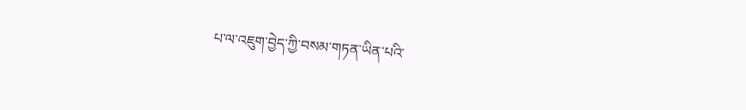པ་ལ་འཇུག་བྱེད་ཀྱི་བསམ་གཏན་ཡིན་པའི་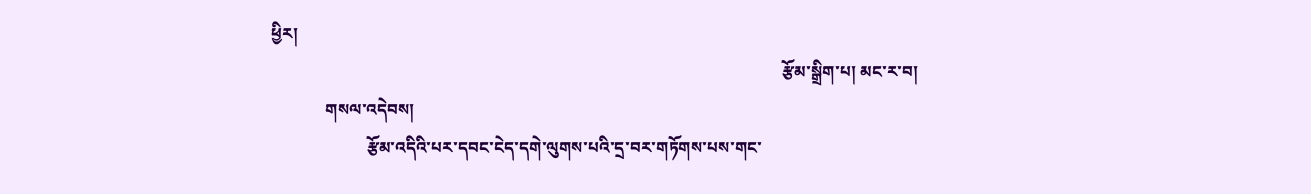ཕྱིར།
                                                                                                                           རྩོམ་སྒྲིག་པ། མང་ར་བ།
             གསལ་འདེབས།
                       རྩོམ་འདིའི་པར་དབང་ངེད་དགེ་ལུགས་པའི་དྲ་བར་གཏོགས་པས་གང་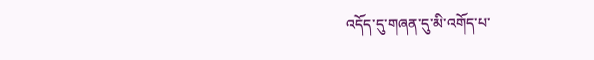འདོད་དུ་གཞན་དུ་མི་འགོད་པ་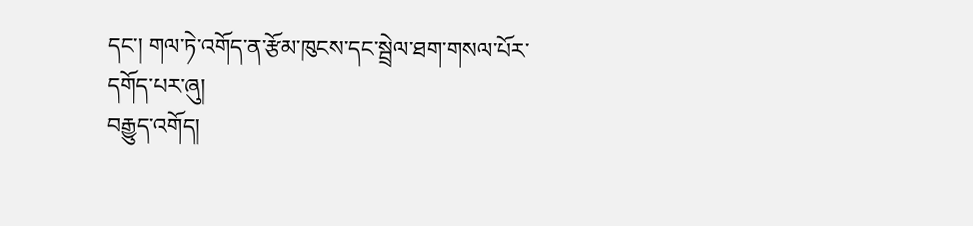དང་། གལ་ཏེ་འགོད་ན་རྩོམ་ཁུངས་དང་སྦྲེལ་ཐག་གསལ་པོར་དགོད་པར་ཞུ།
བརྒྱུད་འགོད།